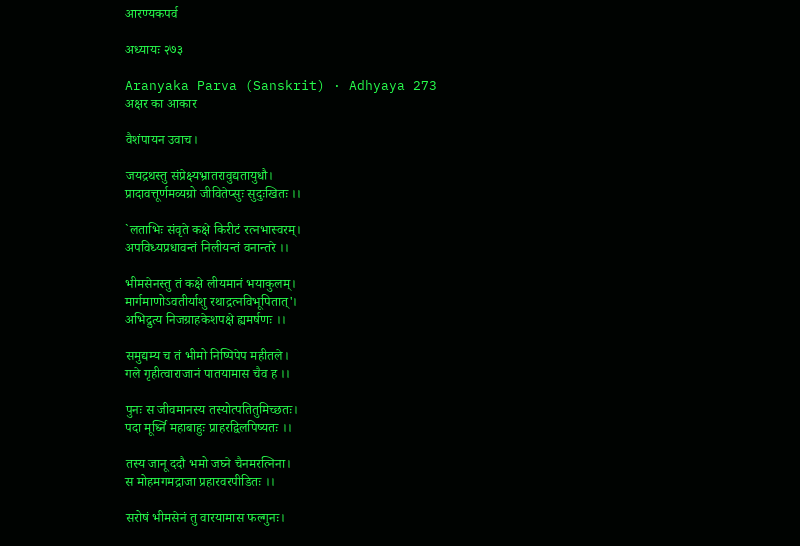आरण्यकपर्व

अध्यायः २७३

Aranyaka Parva (Sanskrit) · Adhyaya 273
अक्षर का आकार

वैशंपायन उवाच।

जयद्रथस्तु संप्रेक्ष्यभ्रातरावुद्यतायुधौ।
प्रादावत्तूर्णमव्यग्रो जीवितेप्सुः सुदुःखितः ।।

`लताभिः संवृते कक्षे किरीटं रत्नभास्वरम्।
अपविध्यप्रधावन्तं निलीयन्तं वनान्तरे ।।

भीमसेनस्तु तं कक्षे लीयमानं भयाकुलम्।
मार्गमाणोऽवतीर्याशु रथाद्रत्नविभूपितात्'।
अभिद्रुत्य निजग्राहकेशपक्षे ह्यमर्षणः ।।

समुद्यम्य च तं भीमो निष्पिपेप महीतले।
गले गृहीत्वाराजानं पातयामास चैव ह ।।

पुनः स जीवमानस्य तस्योत्पतितुमिच्छतः।
पदा मूर्ध्नि महाबाहुः प्राहरद्विलपिष्यतः ।।

तस्य जानू ददौ भमो जघ्ने चैनमरत्निना।
स मोहमगमद्राजा प्रहारवरपीडितः ।।

सरोषं भीमसेनं तु वारयामास फल्गुनः।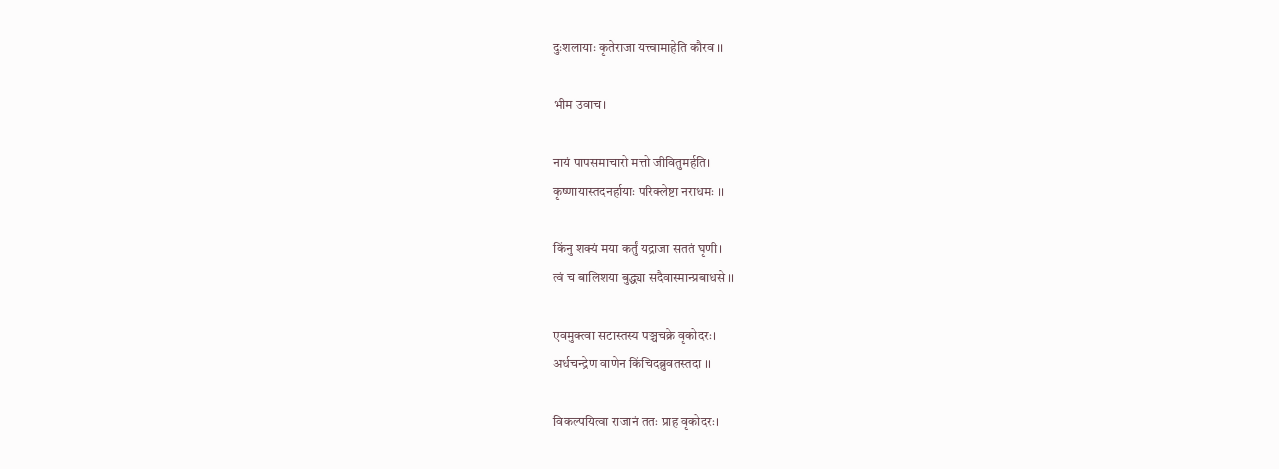दुःशलायाः कृतेराजा यत्त्वामाहेति कौरव ।।

भीम उवाच।

नायं पापसमाचारो मत्तो जीवितुमर्हति।
कृष्णायास्तदनर्हायाः परिक्लेष्टा नराधमः ।।

किंनु शक्यं मया कर्तुं यद्राजा सततं घृणी।
त्वं च बालिशया बुद्ध्या सदैवास्मान्प्रबाधसे ।।

एवमुक्त्वा सटास्तस्य पञ्चचक्रे वृकोदरः।
अर्धचन्द्रेण वाणेन किंचिदब्रुवतस्तदा ।।

विकल्पयित्वा राजानं ततः प्राह वृकोदरः।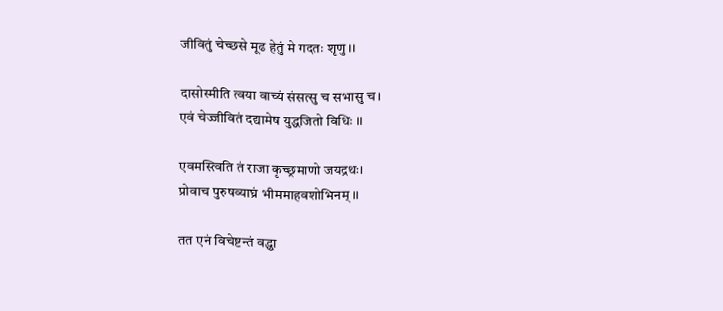जीवितुं चेच्छसे मूढ हेतुं मे गदतः शृणु ।।

दासोस्मीति त्वया वाच्यं संसत्सु च सभासु च।
एवं चेज्जीवितं दद्यामेष युद्धजितो विधिः ।।

एवमस्त्विति तं राजा कृच्छ्रमाणो जयद्रथः।
प्रोवाच पुरुषव्याघ्रं भीममाहवशोभिनम् ।।

तत एनं विचेष्टन्तं वद्ध्वा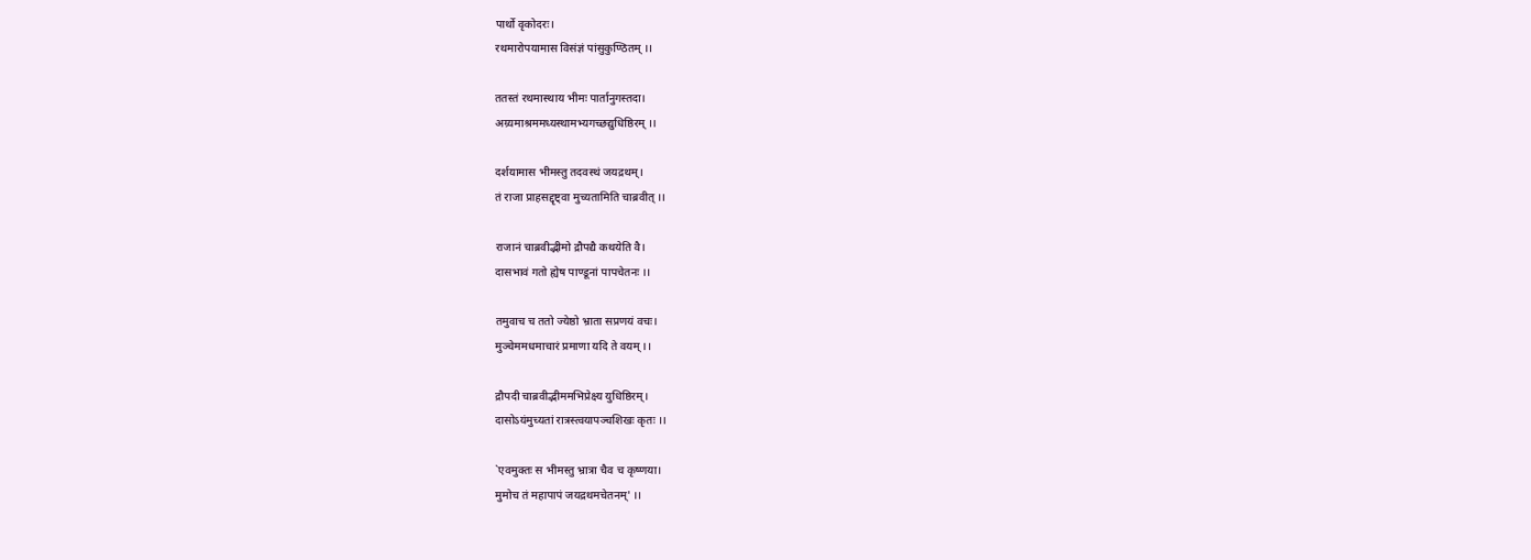पार्थो वृकोदरः।
रथमारोपयामास विसंज्ञं पांसुकुण्ठितम् ।।

ततस्तं रथमास्थाय भीमः पार्तानुगस्तदा।
अग्र्यमाश्रममध्यस्थामभ्यगच्छद्युधिष्ठिरम् ।।

दर्शयामास भीमस्तु तदवस्थं जयद्रथम्।
तं राजा प्राहसद्दृष्ट्वा मुच्यतामिति चाब्रवीत् ।।

राजानं चाब्रवीद्भीमो द्रौपद्यै कथयेति वै।
दासभावं गतो ह्येष पाण्डूनां पापचेतनः ।।

तमुवाच च ततो ज्येष्ठो भ्राता सप्रणयं वचः।
मुञ्चेममधमाचारं प्रमाणा यदि ते वयम् ।।

द्रौपदी चाब्रवीद्भीममभिप्रेक्ष्य युधिष्ठिरम्।
दासोऽयंमुच्यतां रात्रस्त्वयापञ्चशिखः कृतः ।।

`एवमुक्तः स भीमस्तु भ्रात्रा चैव च कृष्णया।
मुमोच तं महापापं जयद्रथमचेतनम्' ।।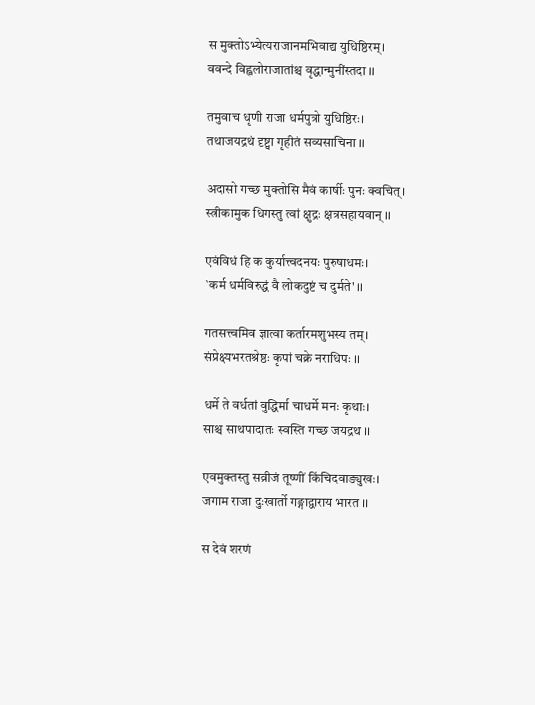स मुक्तोऽभ्येत्यराजानमभिवाद्य युधिष्ठिरम्।
ववन्दे विह्वलोराजातांश्च वृद्धान्मुनींस्तदा ।।

तमुवाच धृणी राजा धर्मपुत्रो युधिष्ठिरः।
तथाजयद्रथं दृष्ट्वा गृहीतं सव्यसाचिना ।।

अदासो गच्छ मुक्तोसि मैवं कार्षीः पुनः क्वचित्।
स्त्रीकामुक धिगस्तु त्वां क्षुद्रः क्षत्रसहायवान् ।।

एवंविधं हि क कुर्यात्त्वदनयः पुरुषाधमः।
`कर्म धर्मविरुद्धं वै लोकदुष्टं च दुर्मते' ।।

गतसत्त्वमिव ज्ञात्वा कर्तारमशुभस्य तम्।
संप्रेक्ष्यभरतश्रेष्ठः कृपां चक्रे नराधिपः ।।

धर्मे ते वर्धतां वुद्धिर्मा चाधर्मे मनः कृथाः।
साश्च साथपादातः स्वस्ति गच्छ जयद्रथ ।।

एवमुक्तस्तु सव्रीजं तूष्णीं किंचिदवाङ्युखः।
जगाम राजा दुःखार्तो गङ्गाद्वाराय भारत ।।

स देवं शरणं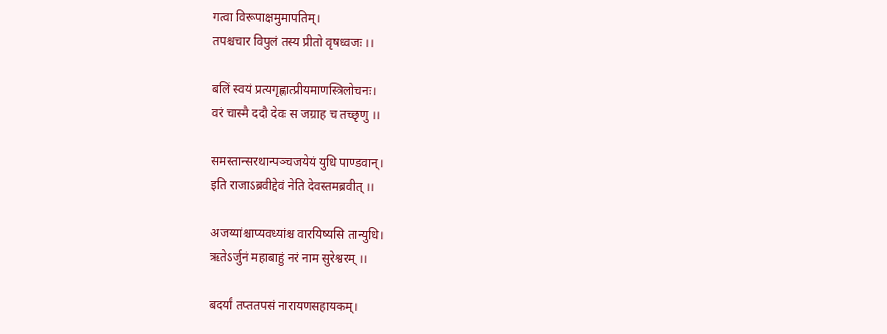गत्वा विरूपाक्षमुमापतिम्।
तपश्चचार विपुलं तस्य प्रीतो वृषध्वजः ।।

बलिं स्वयं प्रत्यगृह्णात्प्रीयमाणस्त्रिलोचनः।
वरं चास्मै ददौ देवः स जग्राह च तच्छृणु ।।

समस्तान्सरथान्पञ्चजयेयं युधि पाण्डवान्।
इति राजाऽब्रवीद्देवं नेति देवस्तमब्रवीत् ।।

अजय्यांश्चाप्यवध्यांश्च वारयिष्यसि तान्युधि।
ऋतेऽर्जुनं महाबाहुं नरं नाम सुरेश्वरम् ।।

बदर्यां तप्ततपसं नारायणसहायकम्।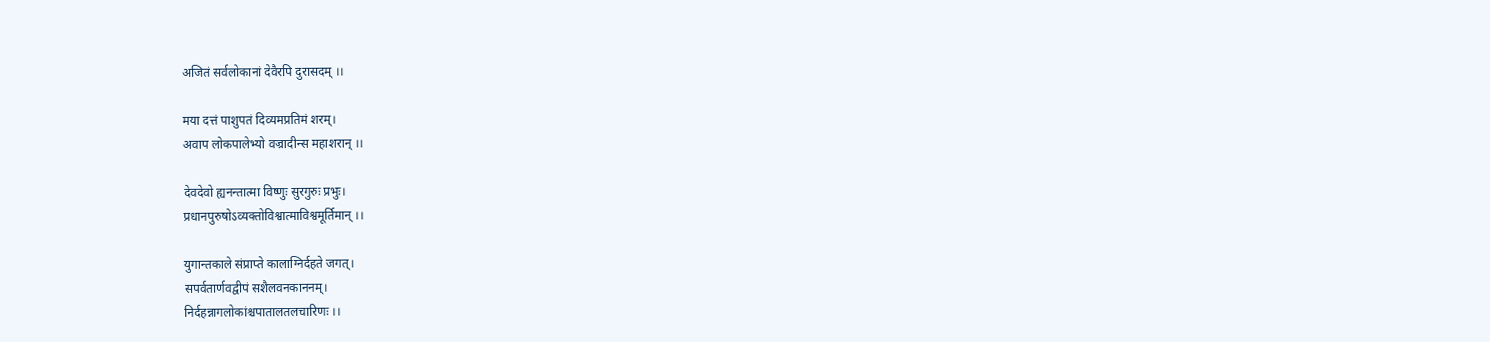अजितं सर्वलोकानां देवैरपि दुरासदम् ।।

मया दत्तं पाशुपतं दिव्यमप्रतिमं शरम्।
अवाप लोकपालेभ्यो वज्रादीन्स महाशरान् ।।

देवदेवो ह्यनन्तात्मा विष्णुः सुरगुरुः प्रभुः।
प्रधानपुरुषोऽव्यक्तोविश्वात्माविश्वमूर्तिमान् ।।

युगान्तकाले संप्राप्ते कालाग्निर्दहते जगत्।
सपर्वतार्णवद्वीपं सशैलवनकाननम्।
निर्दहन्नागलोकांश्चपातालतलचारिणः ।।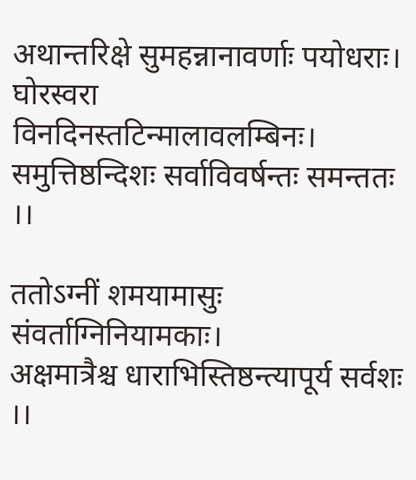अथान्तरिक्षे सुमहन्नानावर्णाः पयोधराः।
घोरस्वरा विनदिनस्तटिन्मालावलम्बिनः।
समुत्तिष्ठन्दिशः सर्वाविवर्षन्तः समन्ततः ।।

ततोऽग्नीं शमयामासुः संवर्ताग्निनियामकाः।
अक्षमात्रैश्च धाराभिस्तिष्ठन्त्यापूर्य सर्वशः ।।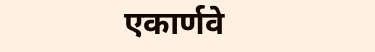एकार्णवे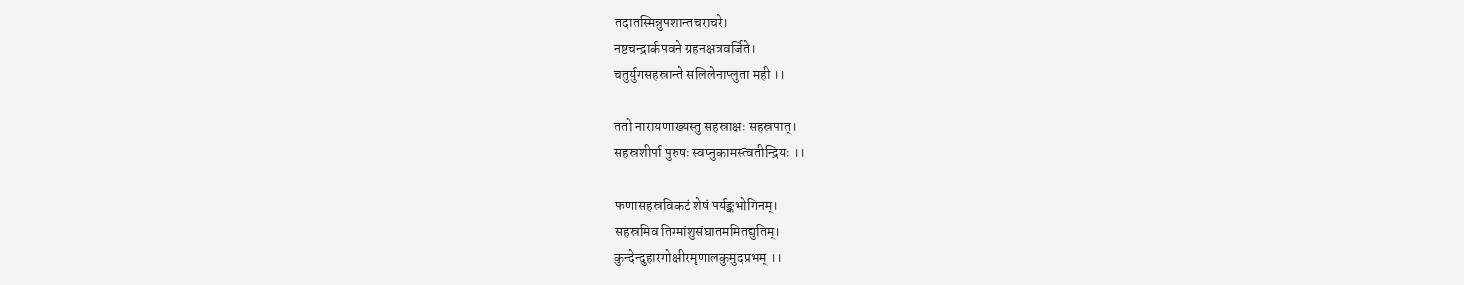तदातस्मिन्नुपशान्तचराचरे।
नष्टचन्द्रार्कपवने ग्रहनक्षत्रवर्जिते।
चतुर्युगसहस्रान्ते सलिलेनाप्लुता मही ।।

ततो नारायणाख्यस्तु सहस्राक्षः सहस्रपात्।
सहस्रशीर्पा पुरुषः स्वप्नुकामस्त्वतीन्द्रियः ।।

फणासहस्रविकटं शेषं पर्यङ्कभोगिनम्।
सहस्रमिव तिग्मांशुसंघातममितद्युतिम्।
कुन्देन्दुहारगोक्षीरमृणालकुमुदप्रभम् ।।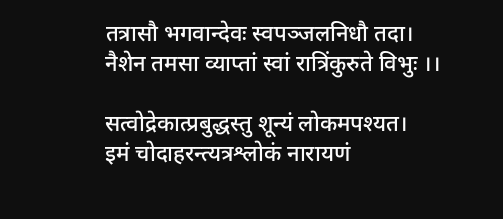तत्रासौ भगवान्देवः स्वपञ्जलनिधौ तदा।
नैशेन तमसा व्याप्तां स्वां रात्रिंकुरुते विभुः ।।

सत्वोद्रेकात्प्रबुद्धस्तु शून्यं लोकमपश्यत।
इमं चोदाहरन्त्यत्रश्लोकं नारायणं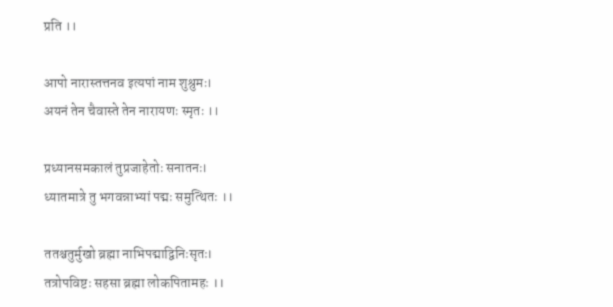प्रति ।।

आपो नारास्तत्तनव इत्यपां नाम शुश्रुमः।
अयनं तेन चैवास्ते तेन नारायणः स्मृतः ।।

प्रध्यानसमकालं तुप्रजाहेतोः सनातनः।
ध्यातमात्रे तु भगवन्नाभ्यां पद्मः समुत्थितः ।।

ततश्चतुर्मुखो ब्रह्मा नाभिपद्माद्विनिःसृतः।
तत्रोपविष्टः सहसा ब्रह्मा लोकपितामहः ।।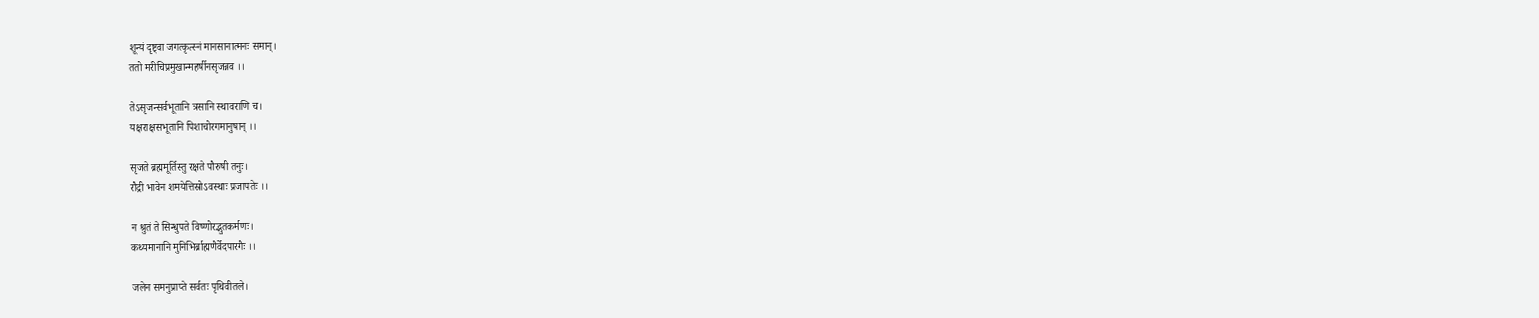शून्यं दृष्ट्वा जगत्कृत्स्नं मानसानात्मनः समान्।
ततो मरीचिप्रमुखान्महर्षीनसृजन्नव ।।

तेऽसृजन्सर्वभूतानि त्रसानि स्थावराणि च।
यक्षराक्षसभूतानि पिशाचोरगमानुषान् ।।

सृजते ब्रह्ममूर्तिस्तु रक्षते पौरुषी तनुः।
रौद्री भावेन शमयेत्तिस्रोऽवस्थाः प्रजापतेः ।।

न श्रुतं ते सिन्धुपते विष्णोरद्भुतकर्मणः।
कथ्यमानानि मुनिभिर्ब्राह्मणैर्वेदपारगैः ।।

जलेन समनुप्राप्ते सर्वतः पृथिवीतले।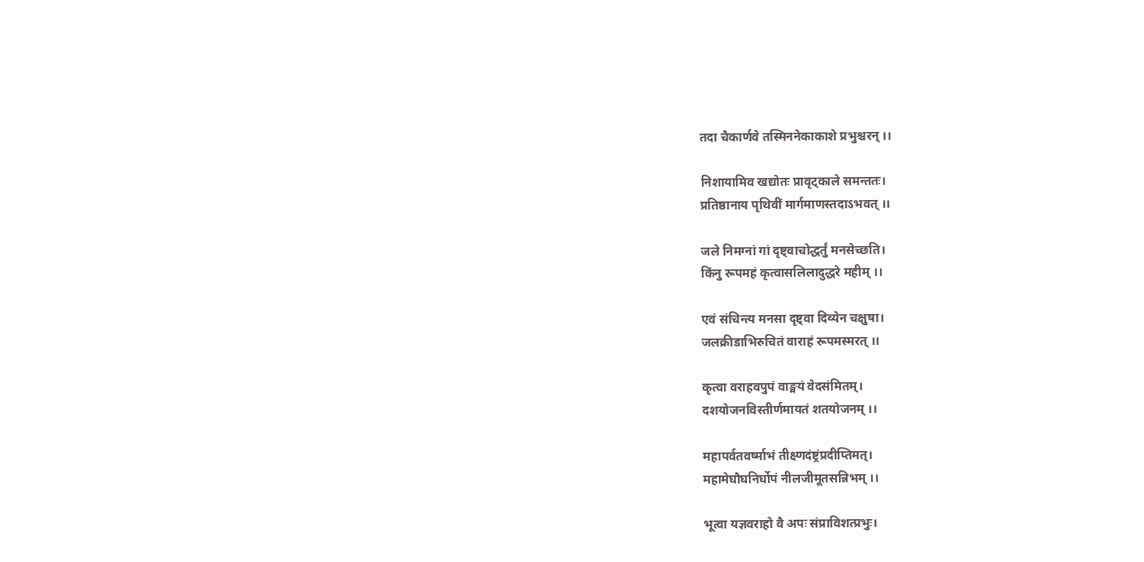तदा चैकार्णवे तस्मिननेकाकाशे प्रभुश्चरन् ।।

निशायामिव खद्योतः प्रावृट्‌काले समन्ततः।
प्रतिष्ठानाय पृथिवीं मार्गमाणस्तदाऽभवत् ।।

जले निमग्नां गां दृष्ट्वाचोद्धर्तुं मनसेच्छति।
किंनु रूपमहं कृत्वासलिलादुद्धरे महीम् ।।

एवं संचिन्त्य मनसा दृष्ट्वा दिव्येन चक्षुषा।
जलक्रीडाभिरुचितं वाराहं रूपमस्मरत् ।।

कृत्वा वराहवपुपं वाङ्मयं वेदसंमितम्।
दशयोजनविस्तीर्णमायतं शतयोजनम् ।।

महापर्वतवर्ष्माभं तीक्ष्णदंष्ट्रंप्रदीप्तिमत्।
महामेघौघनिर्घोपं नीलजीमूतसन्निभम् ।।

भूत्वा यज्ञवराहो वै अपः संप्राविशत्प्रभुः।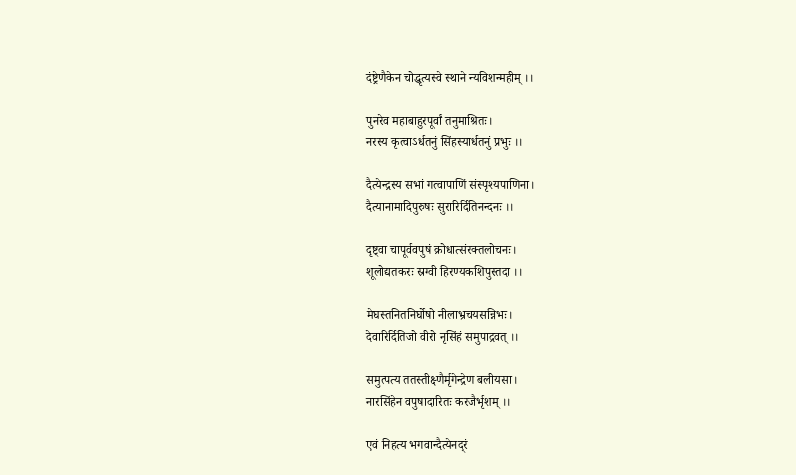दंष्ट्रेणैकेन चोद्धृत्यस्वे स्थाने न्यविशन्महीम् ।।

पुनरेव महाबाहुरपूर्वां तनुमाश्रितः।
नरस्य कृत्वाऽर्धतनुं सिंहस्यार्धतनुं प्रभुः ।।

दैत्येन्द्रस्य सभां गत्वापाणिं संस्पृश्यपाणिना।
दैत्यानामादिपुरुषः सुरारिर्दितिनन्दनः ।।

दृष्ट्वा चापूर्ववपुषं क्रोधात्संरक्तलोचनः।
शूलोद्यतकरः स्रग्वी हिरण्यकशिपुस्तदा ।।

मेघस्तनितनिर्घोषो नीलाभ्रचयसन्निभः।
देवारिर्दितिजो वीरो नृसिंहं समुपाद्रवत् ।।

समुत्पत्य ततस्तीक्ष्णैर्मृगेन्द्रेण बलीयसा।
नारसिंहेन वपुषादारितः करजैर्भृशम् ।।

एवं निहत्य भगवान्दैत्येनद्‌रं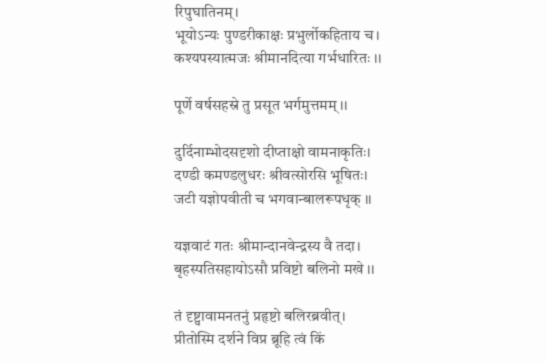रिपुघातिनम्।
भूयोऽन्यः पुण्डरीकाक्षः प्रभुर्लोकहिताय च।
कश्यपस्यात्मजः श्रीमानदित्या गर्भधारितः ।।

पूर्णे वर्षसहस्रे तु प्रसूत भर्गमुत्तमम् ।।

दुर्दिनाम्भोदसदृशो दीप्ताक्षो वामनाकृतिः।
दण्डी कमण्डलुधरः श्रीवत्सोरसि भूषितः।
जटी यज्ञोपवीती च भगवान्बालरूपधृक् ।।

यज्ञवाटं गतः श्रीमान्दानवेन्द्रस्य वै तदा।
बृहस्पतिसहायोऽसौ प्रविष्टो बलिनो मखे ।।

तं दृष्ट्वावामनतनुं प्रहृष्टो बलिरब्रवीत्।
प्रीतोस्मि दर्शने विप्र ब्रूहि त्वं किं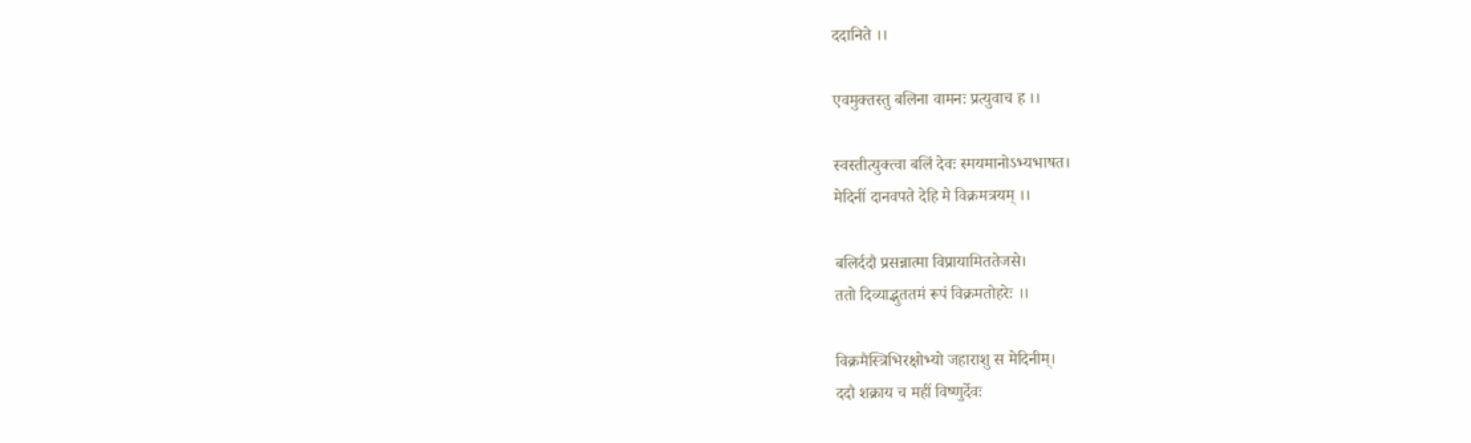ददानिते ।।

एवमुक्तस्तु बलिना वामनः प्रत्युवाच ह ।।

स्वस्तीत्युक्त्वा बलिं देवः स्मयमानोऽभ्यभाषत।
मेदिनीं दानवपते देहि मे विक्रमत्रयम् ।।

बलिर्ददौ प्रसन्नात्मा विप्रायामिततेजसे।
ततो दिव्याद्भुततमं रूपं विक्रमतोहरेः ।।

विक्रमैस्त्रिभिरक्षोभ्यो जहाराशु स मेदिनीम्।
ददौ शक्राय च महीं विष्णुर्देवः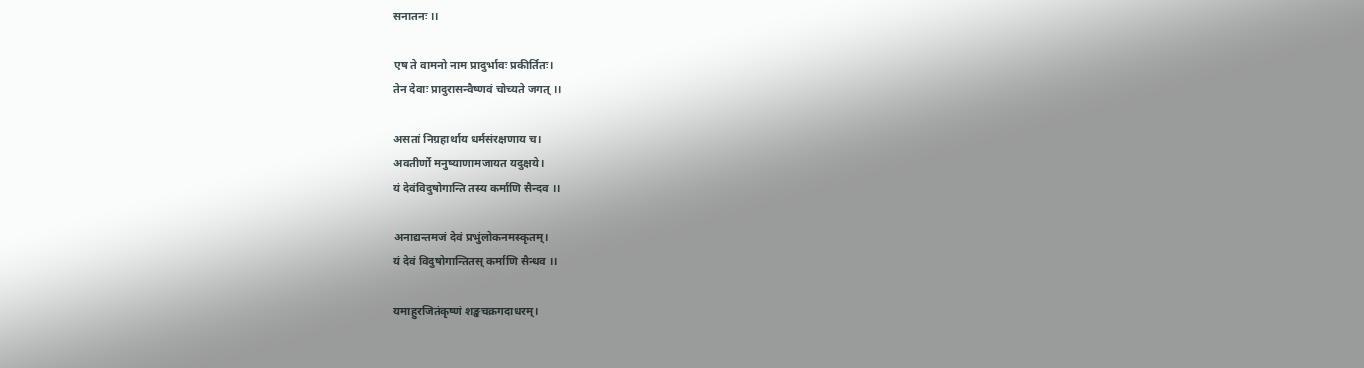सनातनः ।।

एष ते वामनो नाम प्रादुर्भावः प्रकीर्तितः।
तेन देवाः प्रादुरासन्वैष्णवं चोच्यते जगत् ।।

असतां निग्रहार्थाय धर्मसंरक्षणाय च।
अवतीर्णो मनुष्याणामजायत यदुक्षये।
यं देवंविदुषोगान्ति तस्य कर्माणि सैन्दव ।।

अनाद्यन्तमजं देवं प्रभुंलोकनमस्कृतम्।
यं देवं विदुषोगान्तितस् कर्माणि सैन्धव ।।

यमाहुरजितंकृष्णं शङ्खचक्रगदाधरम्।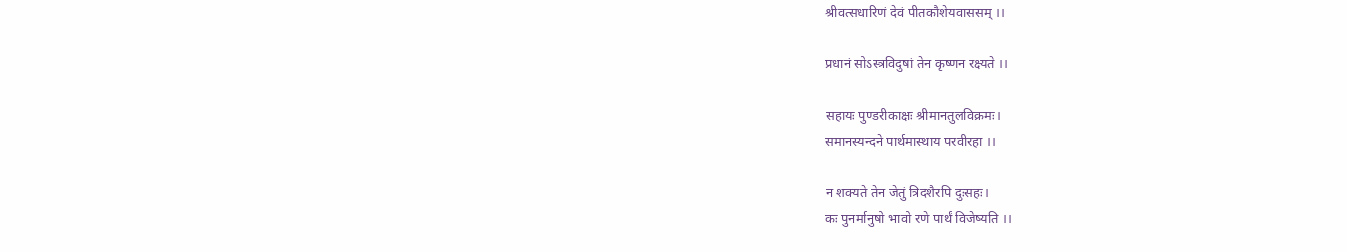श्रीवत्सधारिणं देवं पीतकौशेयवाससम् ।।

प्रधानं सोऽस्त्रविदुषां तेन कृष्णन रक्ष्यते ।।

सहायः पुण्डरीकाक्षः श्रीमानतुलविक्रमः।
समानस्यन्दने पार्थमास्थाय परवीरहा ।।

न शक्यते तेन जेतुं त्रिदशैरपि दुःसहः।
कः पुनर्मानुषो भावो रणे पार्थं विजेष्यति ।।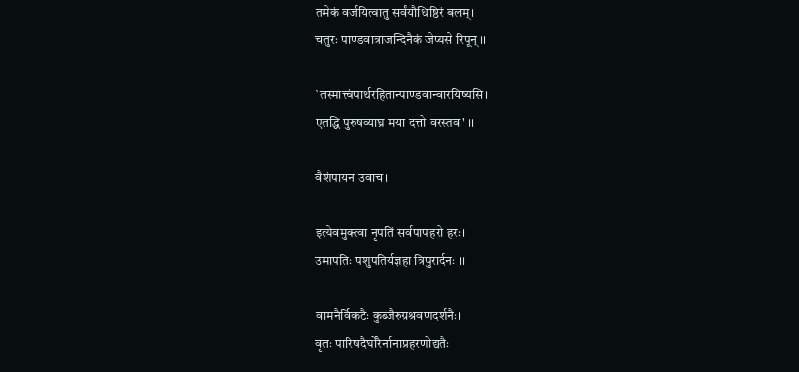तमेकं वर्जयित्वातु सर्वंयौधिष्ठिरं बलम्।
चतुरः पाण्डवात्राजन्दिनैकं जेप्यसे रिपून् ।।

`तस्मात्त्वंपार्थरहितान्पाण्डवान्वारयिष्यसि।
एतद्धि पुरुषव्याघ्र मया दत्तो वरस्तव' ।।

वैशंपायन उवाच।

इत्येवमुक्त्वा नृपतिं सर्वपापहरो हरः।
उमापतिः पशुपतिर्यज्ञहा त्रिपुरार्दनः ।।

वामनैर्विकटैः कुब्जैरुग्रश्रवणदर्शनैः।
वृतः पारिषदैर्घोरैर्नानाप्रहरणोद्यतैः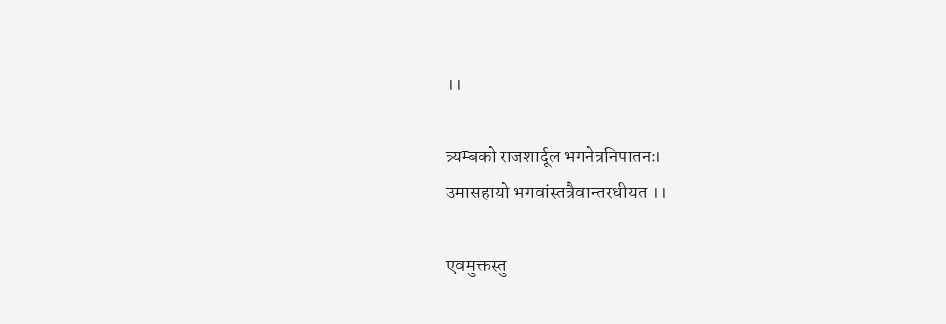।।

त्र्यम्बको राजशार्दूल भगनेत्रनिपातनः।
उमासहायो भगवांस्तत्रैवान्तरधीयत ।।

एवमुक्तस्तु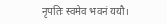नृपतिः स्वमेव भवनं ययौ।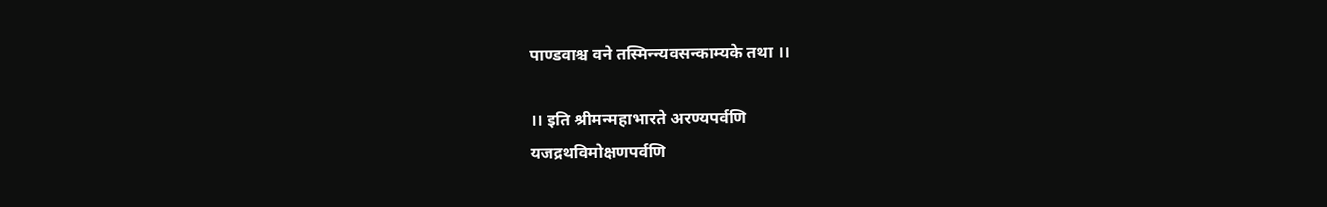पाण्डवाश्च वने तस्मिन्न्यवसन्काम्यके तथा ।।

।। इति श्रीमन्महाभारते अरण्यपर्वणि
यजद्रथविमोक्षणपर्वणि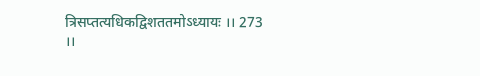त्रिसप्तत्यधिकद्विशततमोऽध्यायः ।। 273 ।।